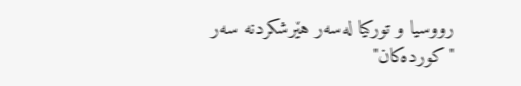رووسیا و توركیا له‌سه‌ر هێرشكردنه‌ سه‌ر "كورده‌كان"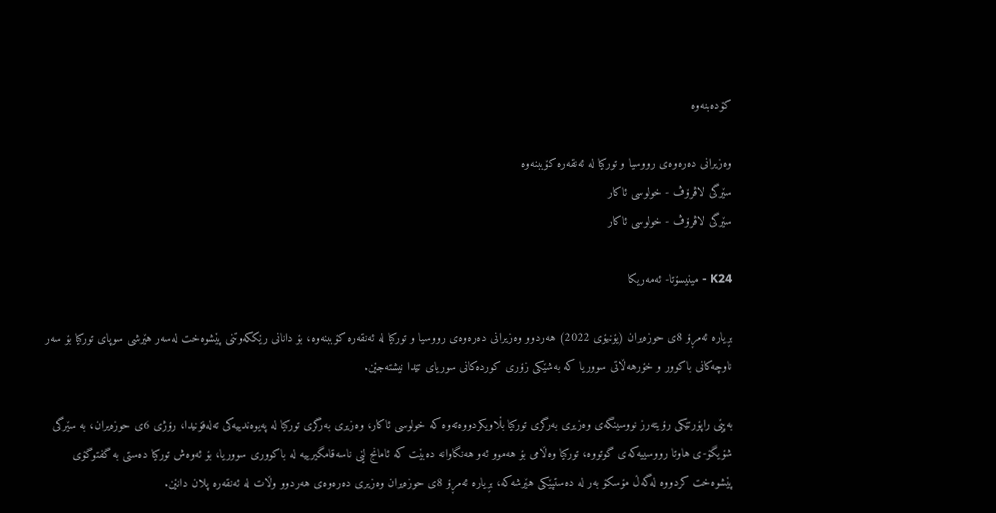كۆده‌بنه‌وه‌

وه‌زیرانی ده‌ره‌وه‌ی رووسیا و توركیا له‌ ئه‌نقه‌ره‌ كۆببنه‌وه‌
سێرگی لاڤرۆڤ - خولوسی ئاکار
سێرگی لاڤرۆڤ - خولوسی ئاکار

K24 - مینیسۆتا- ئه‌مه‌ریكا

بڕیاره‌ ئه‌مڕۆ 8ی حوزه‌یران (یۆنیۆی 2022) هه‌ردوو وه‌زیرانی ده‌ره‌وه‌ی رووسیا و توركیا له‌ ئه‌نقه‌ره‌ كۆببنه‌وه‌، بۆ دانانی رێكکه‌وتنی پێشوه‌خت له‌سه‌ر هێرشی سوپای توركیا بۆ سه‌ر ناوچه‌كانی باكوور و خۆرهه‌ڵاتی سووریا كه‌ به‌شێكی زۆری كورده‌كانی سوریای تێدا نیشته‌جێن.

به‌پێی راپۆرتێكی رۆیته‌رز نووسینگه‌ی وه‌زیری به‌رگری توركیا بڵاویكردووەته‌وه‌ كه‌ خولوسی ئاكار، وه‌زیری به‌رگری توركیا له ‌په‌یوه‌ندییه‌كی ته‌له‌فۆنیدا، رۆژی 6ی حوزه‌یران، به‌ سێرگی شۆیگۆ-ی هاوتا رووسییه‌كه‌ی گوتووه،‌ توركیا وه‌ڵامی بۆ هه‌موو ئه‌و هه‌نگاوانه‌ ده‌بێت كه‌ ئامانج لێی ناسه‌قامگیرییه‌ له‌ باكووری سووریا، بۆ ئه‌وه‌ش توركیا ده‌ستی به‌ گفتوگۆی پێشوه‌خت كردووه‌ له‌گه‌ڵ مۆسكۆ به‌ر له‌ ده‌ستپێكی هێرشه‌كه‌، بڕیاره‌ ئه‌مڕۆ 8ی حوزه‌یران وه‌زیری ده‌ره‌وه‌ی هه‌ردوو وڵات له‌ ئه‌نقه‌ره‌ پلان دانێن.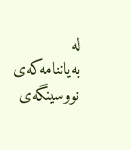له‌ به‌یاننامه‌كه‌ی نووسینگه‌ی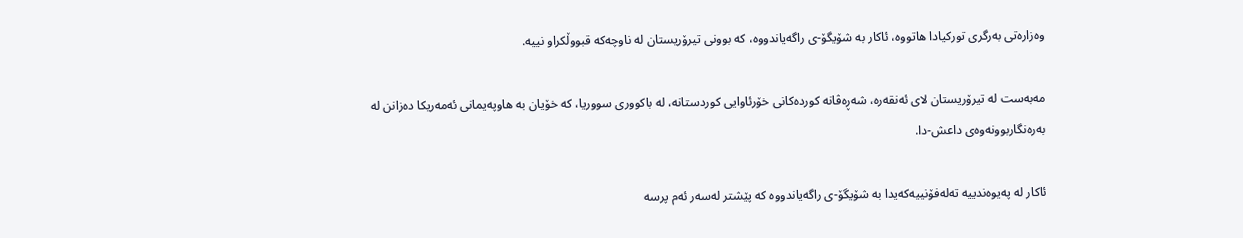وه‌زاره‌تی به‌رگری توركیادا هاتووه‌، ئاكار به‌ شۆیگۆ-ی راگه‌یاندووه،‌ كه‌ بوونی تیرۆریستان له‌ ناوچه‌كه‌ قبووڵكراو نییه‌.

مه‌به‌ست له‌ تیرۆریستان لای ئه‌نقه‌ره‌، شه‌ڕه‌ڤانه‌ كورده‌كانی خۆرئاوایی كوردستانه‌، له‌ باكووری سووریا، كه‌ خۆیان به‌ هاوپه‌یمانی ئه‌مه‌ریكا ده‌زانن له‌ به‌ره‌نگاربوونه‌وه‌ی داعش-دا.

ئاكار له‌ په‌یوه‌ندییه‌ ته‌له‌فۆنییه‌كه‌یدا به‌ شۆیگۆ-ی راگه‌یاندووه‌ كه‌ پێشتر له‌سه‌ر ئه‌م پرسه‌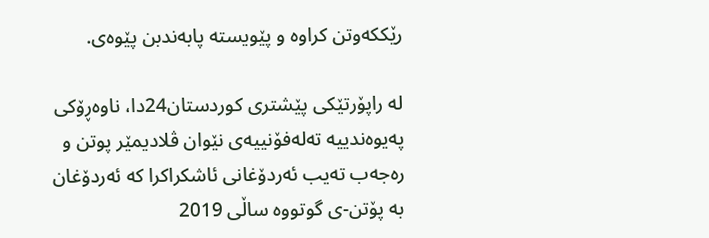رێكکه‌وتن كراوه‌ و پێویسته‌ پابه‌ندبن پێوه‌ی.

له‌ راپۆرتێكی پێشتری كوردستان24دا، ناوه‌ڕۆكی په‌یوه‌ندییه‌ ته‌له‌فۆنییه‌ی نێوان ڤلادیمێر پوتن و ره‌جه‌ب ته‌یب ئه‌ردۆغانی ئاشكراكرا كه‌ ئه‌ردۆغان به‌ پۆتن-ی گوتووه‌ ساڵی 2019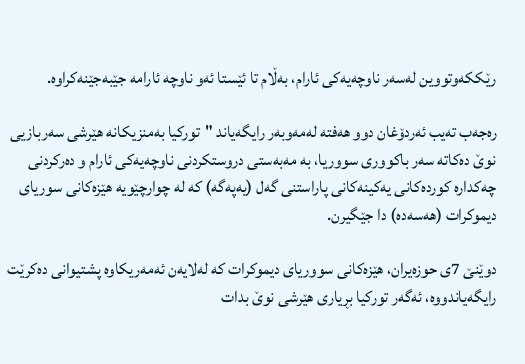رێكکه‌وتووین له‌سه‌ر ناوچه‌یه‌كی ئارام، به‌ڵام تا ئێستا ئه‌و ناوچه‌ ئارامه‌ جێبه‌جێنه‌كراوه‌.

ره‌جه‌ب ته‌یب ئه‌ردۆغان دوو هه‌فته‌ له‌مه‌وبه‌ر رایگه‌یاند "توركیا به‌منزیكانه‌ هێرشی سه‌ربازیی نوێ ده‌كاته‌ سه‌ر باكووری سووریا، به‌ مه‌به‌ستی دروستكردنی ناوچه‌یه‌كی ئارام و ده‌ركردنی چه‌كداره‌ كورده‌كانی یه‌كینه‌كانی پاراستنی گه‌ل (یه‌په‌گه‌) كه‌ له‌ چوارچێویه‌ هێزه‌كانی سوریای دیموكرات (هه‌سه‌ده‌) دا جێگیرن.

دوێنێ 7ی حوزه‌یران، هێزه‌كانی سووریای دیموكرات كه‌ له‌لایه‌ن ئه‌مه‌ریكاوه‌ پشتیوانی ده‌كرێت رایگه‌یاندووه‌، ئه‌گه‌ر توركیا بڕیاری هێرشی نوێ بدات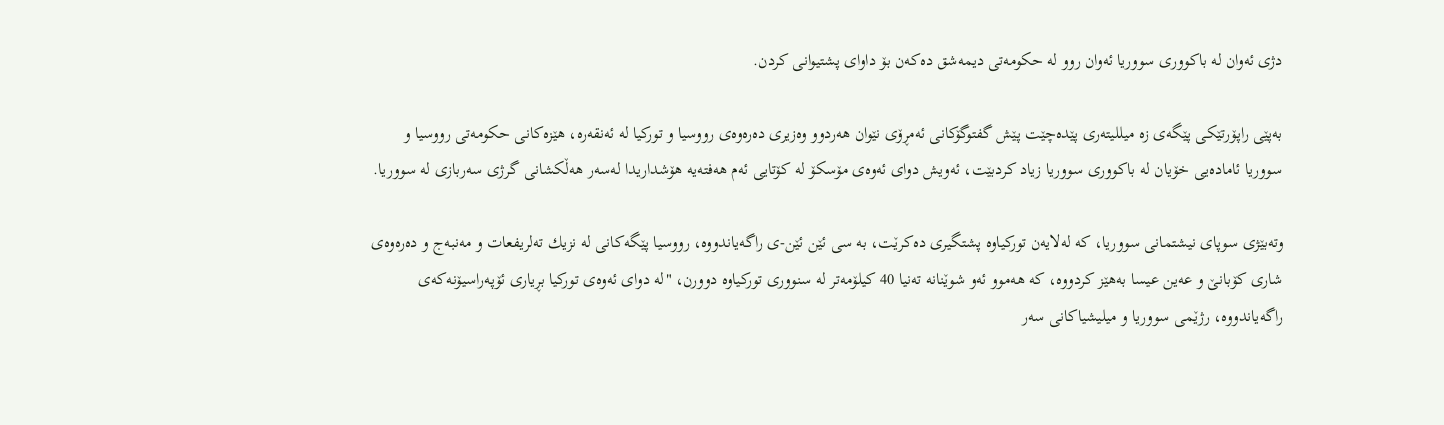دژی ئه‌وان له‌ باكووری سووریا ئه‌وان روو له‌ حكومه‌تی دیمه‌شق ده‌كه‌ن بۆ داوای پشتیوانی كردن.

به‌پێی راپۆرتێكی پێگه‌ی زه‌ میللیته‌ری پێده‌چێت پێش گفتوگۆكانی ئه‌مڕۆی نێوان هه‌ردوو وه‌زیری ده‌ره‌وه‌ی رووسیا و توركیا له‌ ئه‌نقه‌ره‌، هێزه‌كانی حكومه‌تی رووسیا و سووریا ئاماده‌یی خۆیان له‌ باكووری سووریا زیاد كردبێت، ئه‌ویش دوای ئه‌وه‌ی مۆسكۆ له‌ كۆتایی ئه‌م هه‌فته‌یه‌ هۆشداریدا له‌سه‌ر هه‌ڵكشانی گرژی سه‌ربازی له‌ سووریا.

وته‌بێژی سوپای نیشتمانی سووریا، كه‌ له‌لایه‌ن توركیاوه‌ پشتگیری ده‌كرێت، به‌ سی ئێن ئێن-ی راگه‌یاندووه‌، رووسیا پێگه‌كانی له‌ نزیك ته‌لریفعات و مه‌نبه‌ج و ده‌ره‌وه‌ی شاری كۆبانێ و عه‌ین عیسا به‌هێز كردووه‌، كه‌ هه‌موو ئه‌و شوێنانه‌ ته‌نیا 40 كیلۆمه‌تر له‌ سنووری توركیاوه‌ دوورن، "له‌ دوای ئه‌وه‌ی توركیا بڕیاری ئۆپه‌راسیۆنه‌كه‌ی راگه‌یاندووه‌، رژێمی سووریا و میلیشیاكانی سه‌ر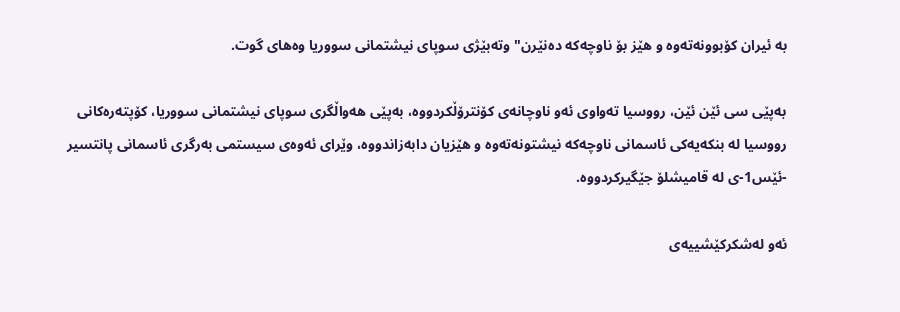به‌ ئیران كۆبوونه‌ته‌وه‌ و هێز بۆ ناوچه‌كه‌ ده‌نێرن" وته‌بێژی سوپای نیشتمانی سووریا وه‌های گوت.

به‌پێی سی ئێن ئێن، رووسیا ته‌واوی ئه‌و ناوچانه‌ی كۆنترۆڵكردووه‌، به‌پێی هه‌واڵگری سوپای نیشتمانی سووریا، كۆپته‌ره‌كانی رووسیا له‌ بنكه‌یه‌كی ئاسمانی ناوچه‌كه‌ نیشتونه‌ته‌وه‌ و هێزیان دابه‌زاندووه‌، وێرای ئه‌وه‌ی سیستمی به‌رگری ئاسمانی پانتسیر -ئێس1-ی له‌ قامیشلۆ جێگیركردووه‌.

ئه‌و له‌شكركێشییه‌ی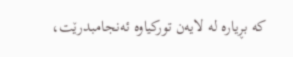كه‌ بڕیاره‌ له‌ لایه‌ن توركیاوه‌ ئه‌نجامبدرێت،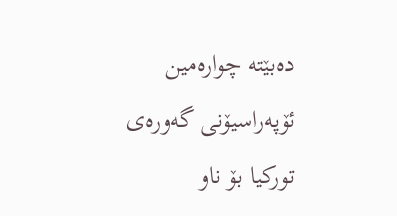ده‌بێته‌ چواره‌مین ئۆپه‌راسیۆنی گه‌وره‌ی توركیا بۆ ناو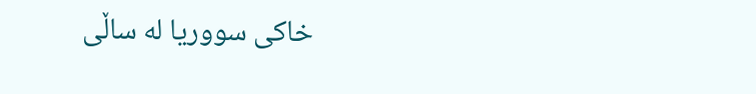خاكی سووریا له‌ ساڵی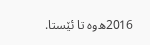2016ه‌وه‌ تا ئێستا.